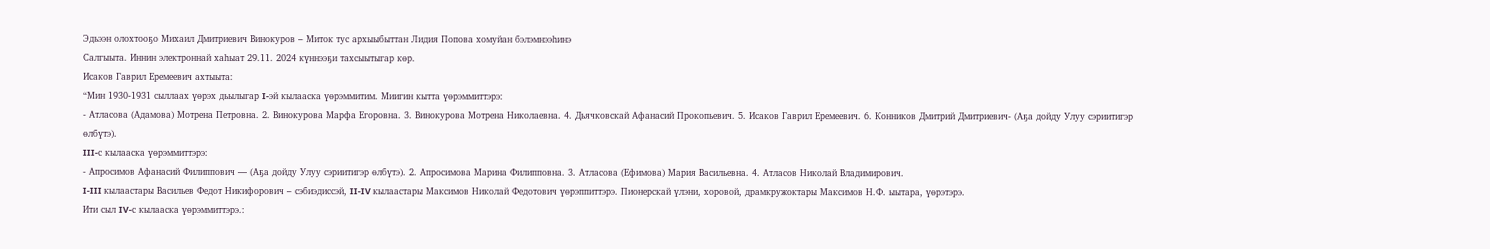Эдьээн олохтооҕо Михаил Дмитриевич Винокуров – Миток тус архыыбыттан Лидия Попова хомуйан бэлэмнээһинэ
Салгыыта. Иннин электроннай хаһыат 29.11. 2024 күннээҕи тахсыытыгар көр.
Исаков Гаврил Еремеевич ахтыыта:
“Мин 1930-1931 сыллаах үөрэх дьылыгар I-эй кылааска үөрэммитим. Миигин кытта үөрэммиттэрэ:
- Атласова (Адамова) Мотрена Петровна. 2. Винокурова Марфа Егоровна. 3. Винокурова Мотрена Николаевна. 4. Дьячковскай Афанасий Прокопьевич. 5. Исаков Гаврил Еремеевич. 6. Конников Дмитрий Дмитриевич- (Аҕа дойду Улуу сэриитигэр өлбүтэ).
III-с кылааска үөрэммиттэрэ:
- Апросимов Афанасий Филиппович — (Аҕа дойду Улуу сэриитигэр өлбүтэ). 2. Апросимова Марина Филипповна. 3. Атласова (Ефимова) Мария Васильевна. 4. Атласов Николай Владимирович.
I-III кылаастары Васильев Федот Никифорович – сэбиэдиссэй, II-IV кылаастары Максимов Николай Федотович үөрэппиттэрэ. Пионерскай үлэни, хоровой, драмкружоктары Максимов Н.Ф. ыытара, үөрэтэрэ.
Ити сыл IV-с кылааска үөрэммиттэрэ.: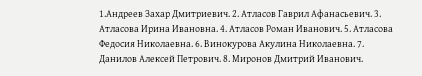1.Андреев Захар Дмитриевич. 2. Атласов Гаврил Афанасьевич. 3. Атласова Ирина Ивановна. 4. Атласов Роман Иванович. 5. Атласова Федосия Николаевна. 6. Винокурова Акулина Николаевна. 7. Данилов Алексей Петрович. 8. Миронов Дмитрий Иванович.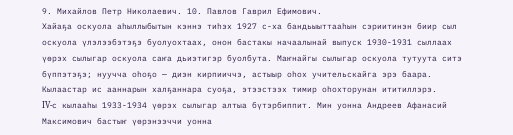9. Михайлов Петр Николаевич. 10. Павлов Гаврил Ефимович.
Хайаҕа оскуола аhыллыбытын кэннэ тиhэх 1927 с-ха бандьыыттааhын сэриитинэн биир сыл оскуола үлэлээбэтэҕэ буолуохтаах, онон бастакы начаалынай выпуск 1930-1931 сыллаах үөрэх сылыгар оскуола саҥа дьиэтигэр буолбута. Маҥнайгы сылыгар оскуола тутуута ситэ бүппэтэҕэ; нуучча оhоҕо — диэн кирпииччэ, астыыр оhох учительскайга эрэ баара. Кылаастар ис ааннарын халҕаннара суоҕа, этээстээх тимир оhохторунан ититиллэрэ.
IV-с кылааhы 1933-1934 үөрэх сылыгар алтыа бүтэрбиппит. Мин уонна Андреев Афанасий Максимович бастыҥ үөрэнээччи уонна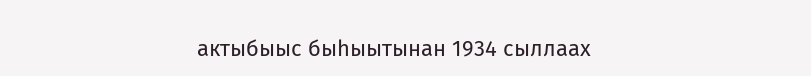актыбыыс быhыытынан 1934 сыллаах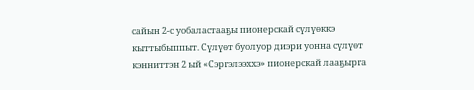сайын 2-с уобаластааҕы пионерскай сүлүөккэ кыттыбыппыт. Сүлүөт буолуор диэри уонна сүлүөт кэнниттэн 2 ый «Сэргэлээххэ» пионерскай лааҕырга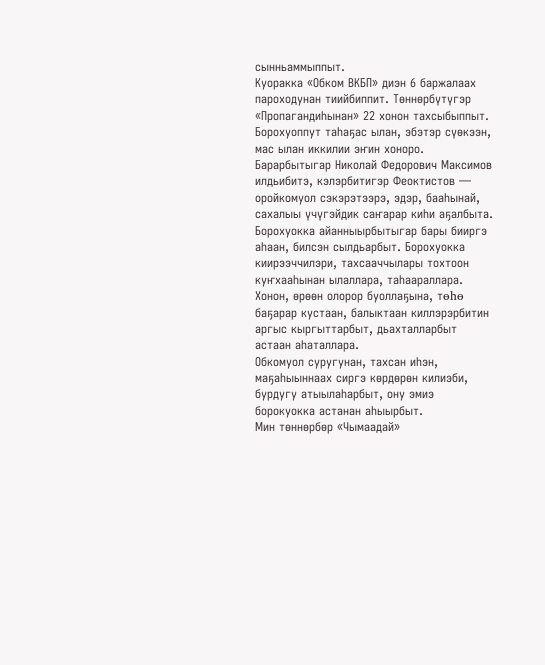сынньаммыппыт.
Куоракка «Обком ВКБП» диэн 6 баржалаах пароходунан тиийбиппит. Төннөрбүтүгэр «Пропагандиhынан» 22 хонон тахсыбыппыт. Борохуоппут таhаҕас ылан, эбэтэр сүөкээн, мас ылан иккилии эҥин хоноро. Барарбытыгар Николай Федорович Максимов илдьибитэ, кэлэрбитигэр Феоктистов — оройкомуол сэкэрэтээрэ, эдэр, бааhынай, сахалыы үчүгэйдик саҥарар киhи аҕалбыта.
Борохуокка айанныырбытыгар бары бииргэ аhаан, билсэн сылдьарбыт. Борохуокка киирээччилэри, тахсааччылары тохтоон куҥхааhынан ылаллара, таhаараллара. Хонон, ɵрɵɵн олорор буоллаҕына, тɵhɵ баҕарар кустаан, балыктаан киллэрэрбитин аргыс кыргыттарбыт, дьахталларбыт астаан аhаталлара.
Обкомуол суругунан, тахсан иhэн, маҕаhыыннаах сиргэ кɵрдɵрɵн килиэби, бурдугу атыылаhарбыт, ону эмиэ борокуокка астанан аhыырбыт.
Мин тɵннɵрбɵр «Чымаадай»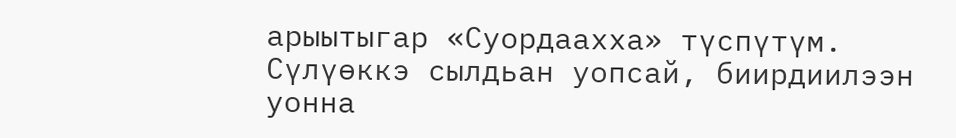арыытыгар «Суордаахха» түспүтүм.
Сүлүөккэ сылдьан уопсай, биирдиилээн уонна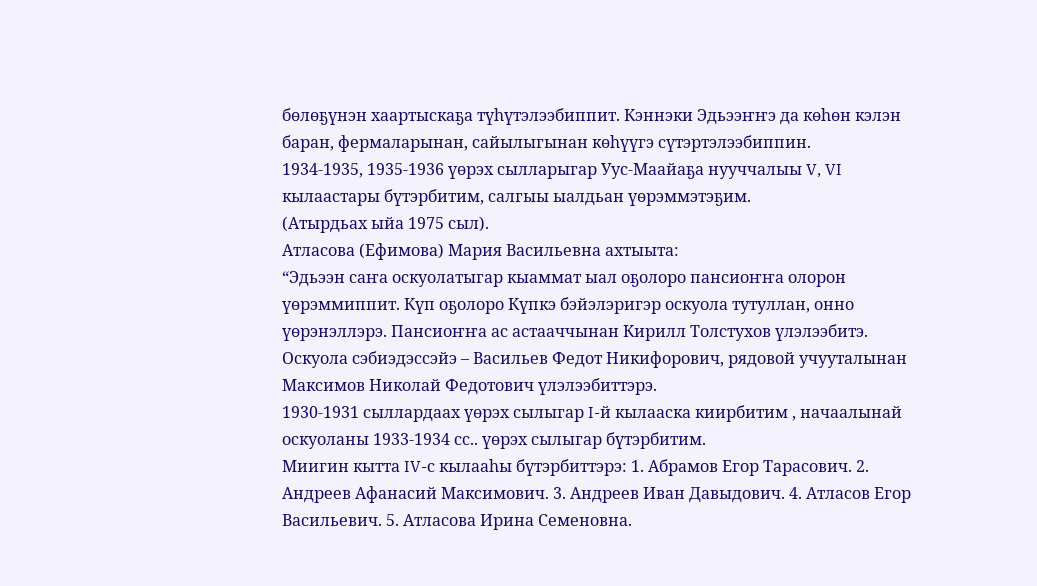бөлөҕүнэн хаартыскаҕа түhүтэлээбиппит. Кэннэки Эдьээҥҥэ да кɵhɵн кэлэн баран, фермаларынан, сайылыгынан кɵhүүгэ сүтэртэлээбиппин.
1934-1935, 1935-1936 үɵрэх сылларыгар Уус-Маайаҕа нууччалыы V, VI кылаастары бүтэрбитим, салгыы ыалдьан үɵрэммэтэҕим.
(Атырдьах ыйа 1975 сыл).
Атласова (Ефимова) Мария Васильевна ахтыыта:
“Эдьээн саҥа оскуолатыгар кыаммат ыал оҕолоро пансиоҥҥа олорон үɵрэммиппит. Күп оҕолоро Күпкэ бэйэлэригэр оскуола тутуллан, онно үɵрэнэллэрэ. Пансиоҥҥа ас астааччынан Кирилл Толстухов үлэлээбитэ.
Оскуола сэбиэдэссэйэ – Васильев Федот Никифорович, рядовой учууталынан Максимов Николай Федотович үлэлээбиттэрэ.
1930-1931 сыллардаах үɵрэх сылыгар I-й кылааска киирбитим , начаалынай оскуоланы 1933-1934 сс.. үɵрэх сылыгар бүтэрбитим.
Миигин кытта IV-с кылааhы бүтэрбиттэрэ: 1. Абрамов Егор Тарасович. 2. Андреев Афанасий Максимович. 3. Андреев Иван Давыдович. 4. Атласов Егор Васильевич. 5. Атласова Ирина Семеновна.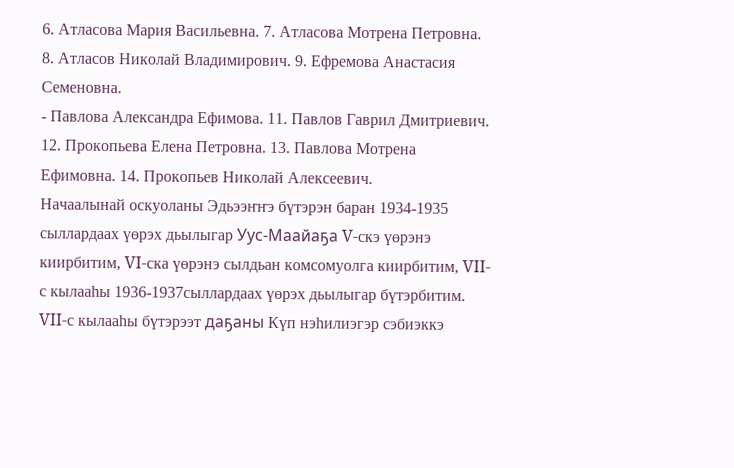6. Атласова Мария Васильевна. 7. Атласова Мотрена Петровна. 8. Атласов Николай Владимирович. 9. Ефремова Анастасия Семеновна.
- Павлова Александра Ефимова. 11. Павлов Гаврил Дмитриевич. 12. Прокопьева Елена Петровна. 13. Павлова Мотрена Ефимовна. 14. Прокопьев Николай Алексеевич.
Начаалынай оскуоланы Эдьээҥҥэ бүтэрэн баран 1934-1935 сыллардаах үɵрэх дьылыгар Уус-Маайаҕа V-скэ үɵрэнэ киирбитим, VI-ска үɵрэнэ сылдьан комсомуолга киирбитим, VII-с кылааhы 1936-1937сыллардаах үɵрэх дьылыгар бүтэрбитим.
VII-с кылааhы бүтэрээт даҕаны Күп нэhилиэгэр сэбиэккэ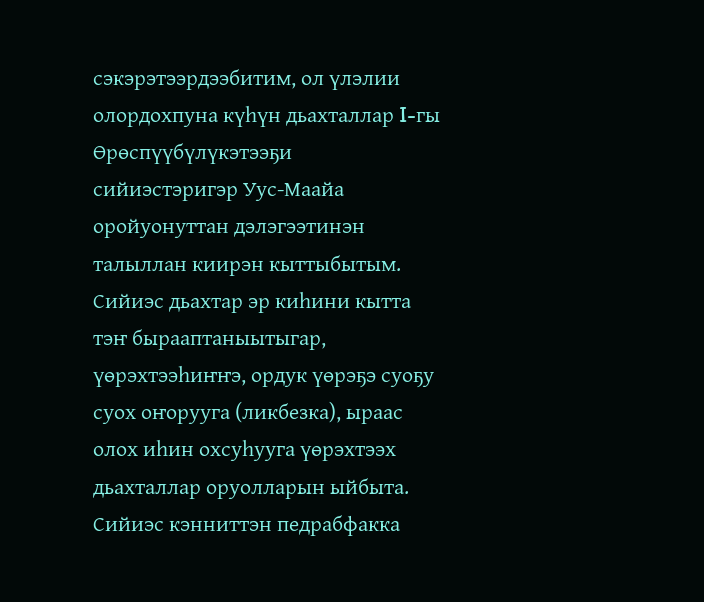сэкэрэтээрдээбитим, ол үлэлии олордохпуна күhүн дьахталлар I-гы Өрөспүүбүлүкэтээҕи сийиэстэригэр Уус-Маайа оройуонуттан дэлэгээтинэн талыллан киирэн кыттыбытым. Сийиэс дьахтар эр киhини кытта тэҥ бырааптаныытыгар, үɵрэхтээhиҥҥэ, ордук үɵрэҕэ суоҕу суох оҥорууга (ликбезка), ыраас олох иhин охсуhууга үɵрэхтээх дьахталлар оруолларын ыйбыта.
Сийиэс кэнниттэн педрабфакка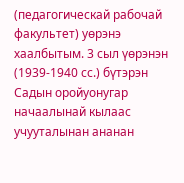(педагогическай рабочай факультет) уɵрэнэ хаалбытым. 3 сыл үөрэнэн (1939-1940 сс.) бүтэрэн Садын оройуонугар начаалынай кылаас учууталынан ананан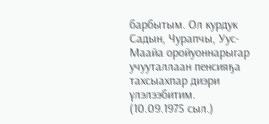барбытым. Ол курдук Садын, Чурапчы, Уус-Маайа оройуоннарыгар учууталлаан пенсияҕа тахсыахпар диэри үлэлээбитим.
(10.09.1975 сыл.)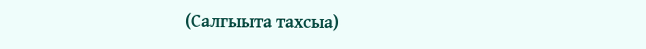(Салгыыта тахсыа)